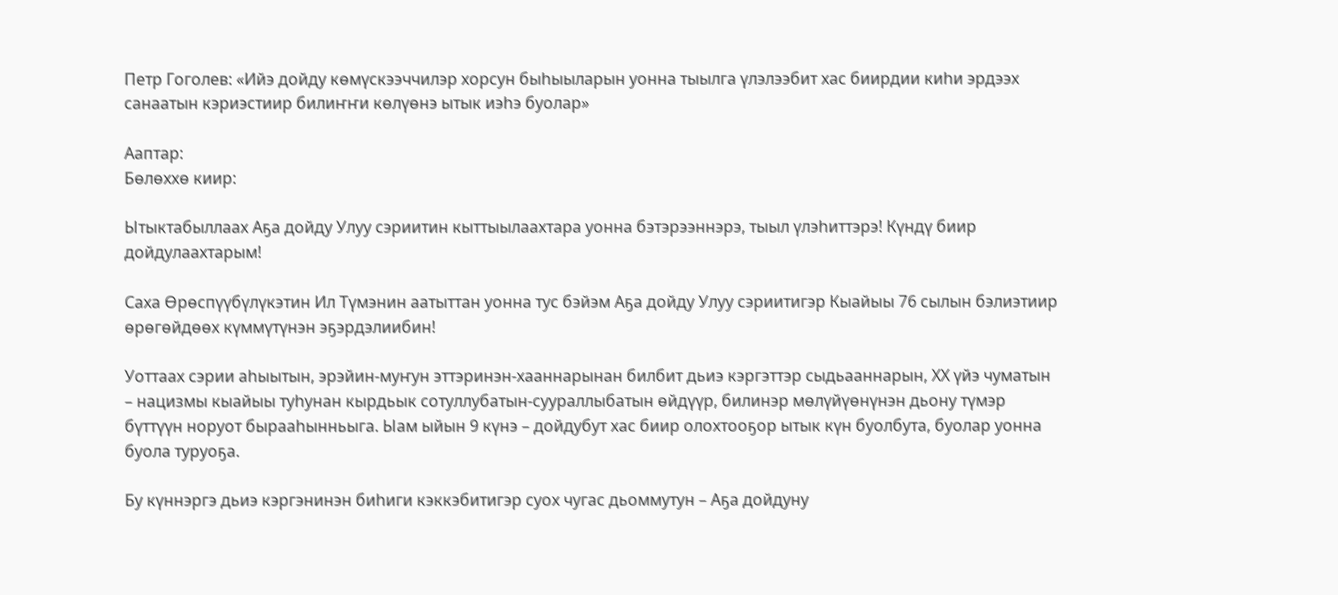Петр Гоголев: «Ийэ дойду көмүскээччилэр хорсун быһыыларын уонна тыылга үлэлээбит хас биирдии киһи эрдээх санаатын кэриэстиир билиҥҥи көлүөнэ ытык иэһэ буолар»

Ааптар:
Бөлөххө киир:

Ытыктабыллаах Аҕа дойду Улуу сэриитин кыттыылаахтара уонна бэтэрээннэрэ, тыыл үлэһиттэрэ! Күндү биир дойдулаахтарым!

Саха Өрөспүүбүлүкэтин Ил Түмэнин аатыттан уонна тус бэйэм Аҕа дойду Улуу сэриитигэр Кыайыы 76 сылын бэлиэтиир өрөгөйдөөх күммүтүнэн эҕэрдэлиибин!

Уоттаах сэрии аһыытын, эрэйин-муҥун эттэринэн-хааннарынан билбит дьиэ кэргэттэр сыдьааннарын, ХХ үйэ чуматын – нацизмы кыайыы туһунан кырдьык сотуллубатын-суураллыбатын өйдүүр, билинэр мөлүйүөнүнэн дьону түмэр бүттүүн норуот бырааһынньыга. Ыам ыйын 9 күнэ – дойдубут хас биир олохтооҕор ытык күн буолбута, буолар уонна буола туруоҕа.

Бу күннэргэ дьиэ кэргэнинэн биһиги кэккэбитигэр суох чугас дьоммутун – Аҕа дойдуну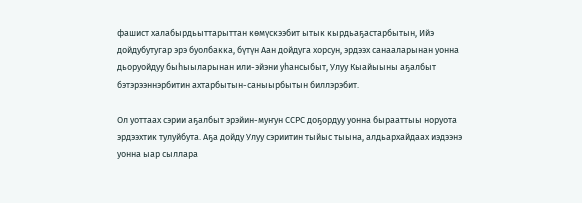фашист халабырдьыттарыттан көмүскээбит ытык кырдьаҕастарбытын, Ийэ дойдубутугар эрэ буолбакка, бүтүн Аан дойдуга хорсун, эрдээх санааларынан уонна дьоруойдуу быһыыларынан или-эйэни уһансыбыт, Улуу Кыайыыны аҕалбыт бэтэрээннэрбитин ахтарбытын-саныырбытын биллэрэбит.

Ол уоттаах сэрии аҕалбыт эрэйин-муҥун ССРС доҕордуу уонна бырааттыы норуота эрдээхтик тулуйбута. Аҕа дойду Улуу сэриитин тыйыс тыына, алдьархайдаах иэдээнэ уонна ыар сыллара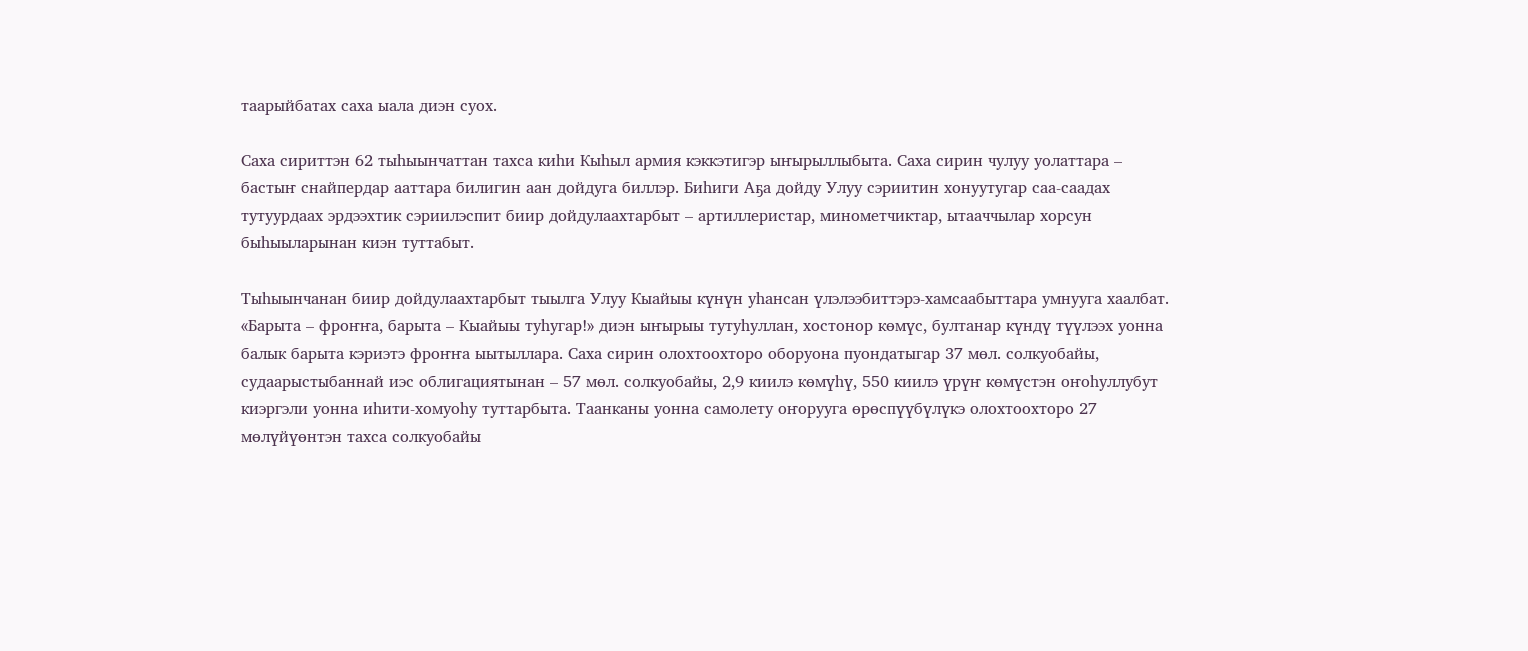таарыйбатах саха ыала диэн суох.

Саха сириттэн 62 тыһыынчаттан тахса киһи Кыһыл армия кэккэтигэр ыҥырыллыбыта. Саха сирин чулуу уолаттара – бастыҥ снайпердар ааттара билигин аан дойдуга биллэр. Биһиги Аҕа дойду Улуу сэриитин хонуутугар саа-саадах тутуурдаах эрдээхтик сэриилэспит биир дойдулаахтарбыт – артиллеристар, минометчиктар, ытааччылар хорсун быһыыларынан киэн туттабыт.

Тыһыынчанан биир дойдулаахтарбыт тыылга Улуу Кыайыы күнүн уһансан үлэлээбиттэрэ-хамсаабыттара умнууга хаалбат. «Барыта – фроҥҥа, барыта – Кыайыы туһугар!» диэн ыҥырыы тутуһуллан, хостонор көмүс, бултанар күндү түүлээх уонна балык барыта кэриэтэ фроҥҥа ыытыллара. Саха сирин олохтоохторо оборуона пуондатыгар 37 мөл. солкуобайы, судаарыстыбаннай иэс облигациятынан – 57 мөл. солкуобайы, 2,9 киилэ көмүһү, 550 киилэ үрүҥ көмүстэн оҥоһуллубут киэргэли уонна иһити-хомуоһу туттарбыта. Таанканы уонна самолету оҥорууга өрөспүүбүлүкэ олохтоохторо 27 мөлүйүөнтэн тахса солкуобайы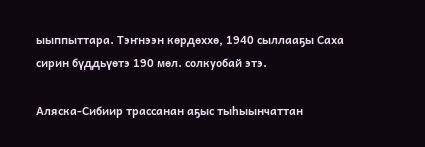ыыппыттара. Тэҥнээн көрдөххө, 1940 сыллааҕы Саха сирин бүддьүөтэ 190 мөл. солкуобай этэ.

Аляска-Сибиир трассанан аҕыс тыһыынчаттан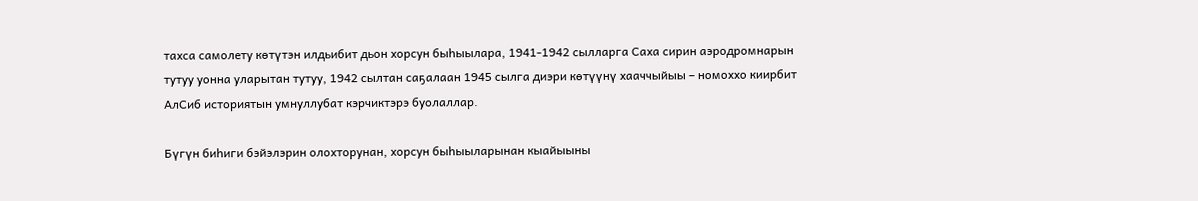тахса самолету көтүтэн илдьибит дьон хорсун быһыылара, 1941-1942 сылларга Саха сирин аэродромнарын тутуу уонна уларытан тутуу, 1942 сылтан саҕалаан 1945 сылга диэри көтүүнү хааччыйыы – номоххо киирбит АлСиб историятын умнуллубат кэрчиктэрэ буолаллар.

Бүгүн биһиги бэйэлэрин олохторунан, хорсун быһыыларынан кыайыыны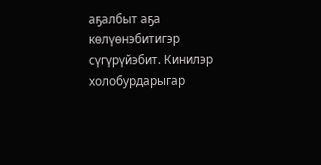аҕалбыт аҕа көлүөнэбитигэр сүгүрүйэбит. Кинилэр холобурдарыгар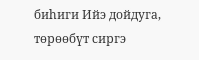биһиги Ийэ дойдуга, төрөөбүт сиргэ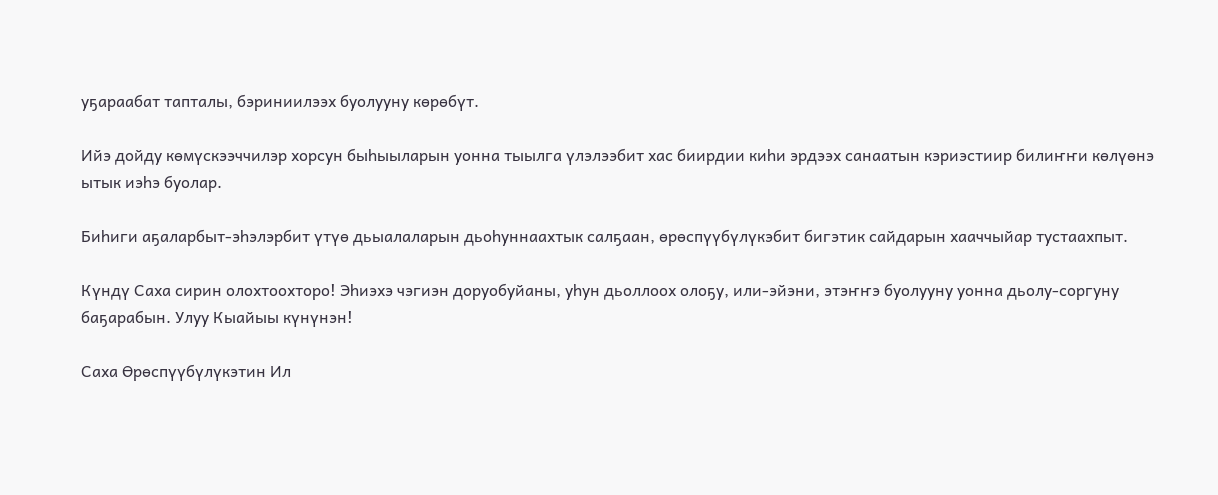уҕараабат тапталы, бэриниилээх буолууну көрөбүт.

Ийэ дойду көмүскээччилэр хорсун быһыыларын уонна тыылга үлэлээбит хас биирдии киһи эрдээх санаатын кэриэстиир билиҥҥи көлүөнэ ытык иэһэ буолар.

Биһиги аҕаларбыт-эһэлэрбит үтүө дьыалаларын дьоһуннаахтык салҕаан, өрөспүүбүлүкэбит бигэтик сайдарын хааччыйар тустаахпыт.

Күндү Саха сирин олохтоохторо! Эһиэхэ чэгиэн доруобуйаны, уһун дьоллоох олоҕу, или-эйэни, этэҥҥэ буолууну уонна дьолу-соргуну баҕарабын. Улуу Кыайыы күнүнэн!

Саха Өрөспүүбүлүкэтин Ил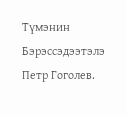Түмэнин Бэрэссэдээтэлэ Петр Гоголев.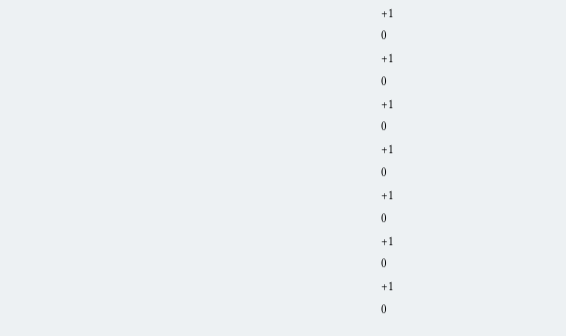+1
0
+1
0
+1
0
+1
0
+1
0
+1
0
+1
0